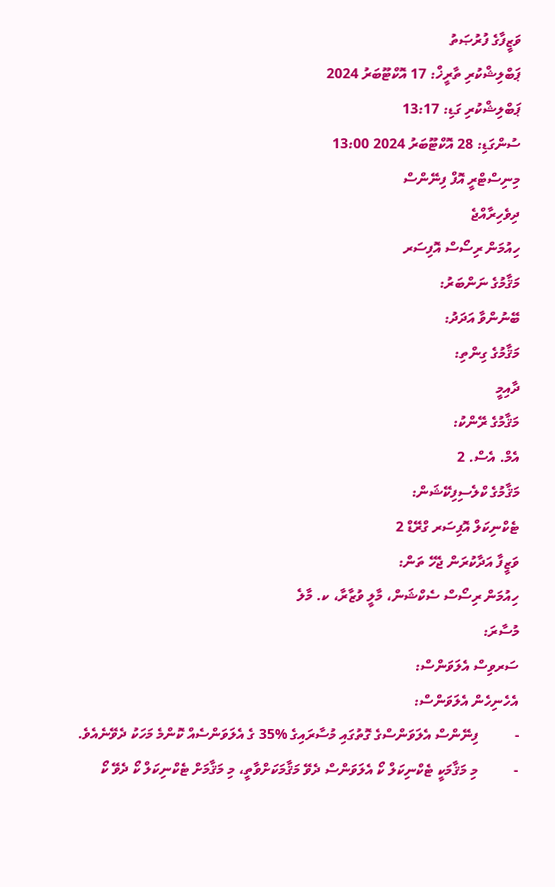ވަޒީފާގެ ފުރުޞަތު
ޕަބްލިޝްކުރި ތާރީޚް: 17 އޮކްޓޫބަރު 2024
ޕަބްލިޝްކުރި ގަޑި: 13:17
ސުންގަޑި: 28 އޮކްޓޫބަރު 2024 13:00
މިނިސްޓްރީ އޮފް ފިނޭންސް
ދިވެހިރާއްޖެ
ހިއުމަން ރިސޯސް އޮފިސަރ
މަޤާމުގެ ނަންބަރު:
ބޭނުންވާ އަދަދު:
މަޤާމުގެ ގިންތި:
ދާއިމީ
މަޤާމުގެ ރޭންކު:
އެމް. އެސް. 2
މަޤާމުގެ ކްލެސިފިކޭޝަން:
ޓެކްނިކަލް އޮފިސަރ ގްރޭޑް 2
ވަޒީފާ އަދާކުރަން ޖެހޭ ތަން:
ހިއުމަން ރިސޯސް ސެކްޝަން، މާލީ ވުޒާރާ، ކ. މާލެ
މުސާރަ:
ސަރވިސް އެލަވަންސް:
އެހެނިހެން އެލަވަންސް:
-          ފިނޭންސް އެލަވަންސްގެ ގޮތުގައި މުސާރައިގެ %35 ގެ އެލަވަންސެއް ކޮންމެ މަހަކު ދެވޭނެއެވެ.
-          މި މަޤާމަކީ ޓެކްނިކަލް ކޯ އެލަވަންސް ދެވޭ މަޤާމަކަށްވާތީ، މި މަޤާމަށް ޓެކްނިކަލް ކޯ ދެވޭ ކޯ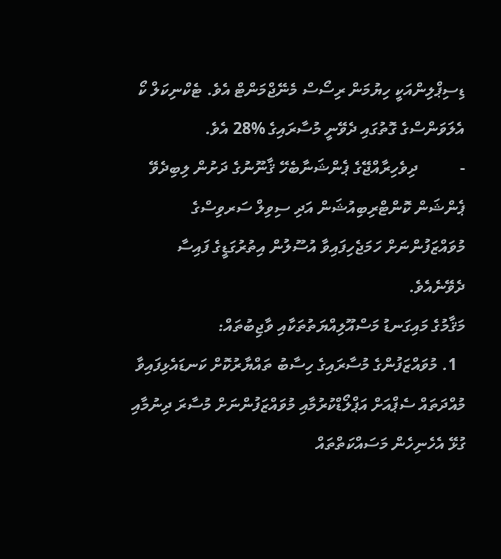ޑިސިޕްލިންއަކީ ހިޔުމަން ރިސޯސް މެނޭޖްމަންޓް އެވެ. ޓެކްނިކަލް ކޯ އެލަވަންސްގެ ގޮތުގައި ދެވޭނީ މުސާރައިގެ %28 އެވެ.
-          ދިވެހިރާއްޖޭގެ ޕެންޝަނާބެހޭ ޤާނޫނުގެ ދަށުން ލިބިދެވޭ ޕެންޝަން ކޮންޓްރިބިއުޝަން އަދި ސިވިލް ސަރވިސްގެ މުވައްޒަފުންނަށް ހަމަޖެހިފައިވާ އުސޫލުން އިތުރުގަޑީގެ ފައިސާ ދެވޭނެއެވެ.
މަޤާމުގެ މައިގަނޑު މަސްއޫލިއްޔަތުތަކާއި ވާޖިބުތައް:
  1. މުވައްޒަފުންގެ މުސާރައިގެ ހިސާބު ތައްޔާރުކޮށް ކަނޑައެޅިފައިވާ މުއްދަތައް ސެޕްއަށް އަޕްލޯޑްކުރުމާއި މުވައްޒަފުންނަށް މުސާރަ ދިނުމާއި ގުޅޭ އެހެނިހެން މަސައްކަތްތައް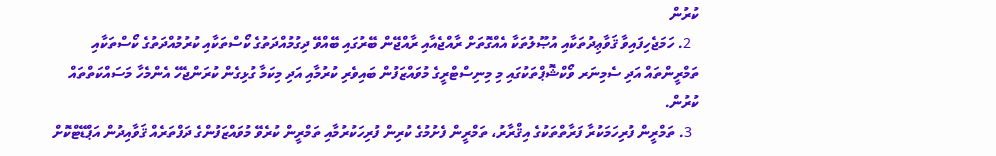ކުރުން
  2. ހަމަޖެހިފައިވާ ޤަވާޢިދުތަކާއި އުޞޫލުތަކާ އެއްގޮތަށް ރާއްޖެއާއި ރާއްޖޭން ބޭރުގައި ބޭއްވޭ ދިގުމުއްދަތުގެ ކޯސްތަކާއި ކުރުމުއްދަތުގެ ކޯސްތަކާއި ތަމްރީންތައް އަދި ސެމިނަރ ވޯކްޝޮޕްތަކުގައި މި މިނިސްޓްރީގެ މުވައްޒަފުން ބައިވެރި ކުރުމާއި އަދި މިކަމާ ގުޅިގެން ކުރަންޖެހޭ އެންމެހާ މަސައްކަތްތައް ކުރުން.
  3. ތަމްރީން ފުރިހަމަކުރާ ފަރާތްތަކުގެ އިޤްރާރު، ތަމްރީން ފެށުމުގެ ކުރިން ފުރިހަކުރުމާއި ތަމްރީން ކުރެވޭ މުވައްޒަފުންގެ ދަފްތަރެއް ޤަވާއިދުން އަޕްޑޭޓްކޮށް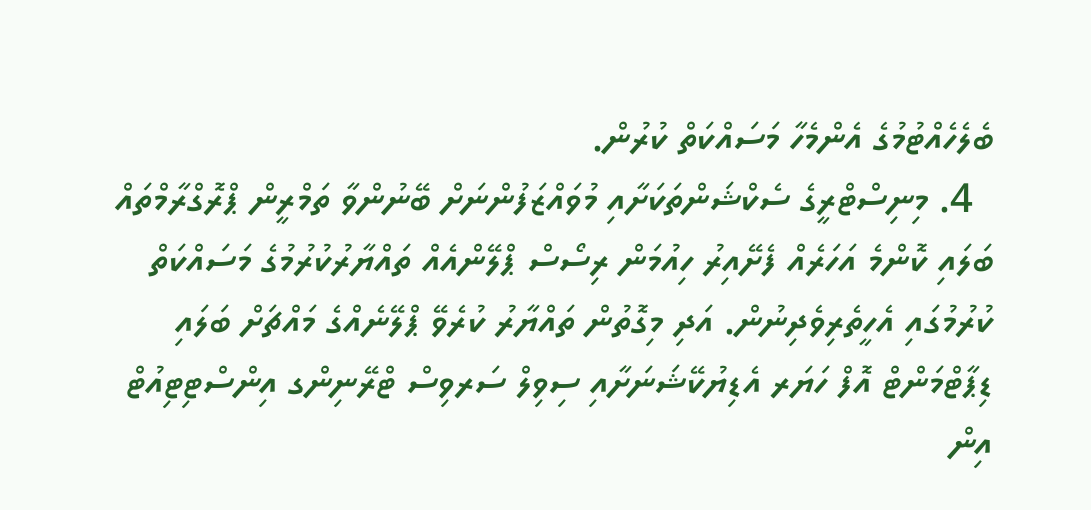ބެލެހެއްޓުމުގެ އެންމެހާ މަސައްކަތް ކުރުން.
  4. މިނިސްޓްރީގެ ސެކްޝަންތަކަށާއި މުވައްޒަފުންނަށް ބޭނުންވާ ތަމްރީން ޕްރޮގްރާމްތައް ބަލައި ކޮންމެ އަހަރެއް ފެށޭއިރު ހިއުމަން ރިސޯސް ޕްލޭންއެއް ތައްޔާރުކުރުމުގެ މަސައްކަތް ކުރުމުގައި އެހީތެރިވެދިނުން. އަދި މިގޮތުން ތައްޔާރު ކުރެވޭ ޕްލޭނެއްގެ މައްޗަށް ބަލައި ޑިޕާޓްމަންޓް އޮފް ހަޔަރ އެޑިޔުކޭޝަނަށާއި ސިވިލް ސަރވިސް ޓްރޭނިންގ އިންސްޓިޓިއުޓް އިން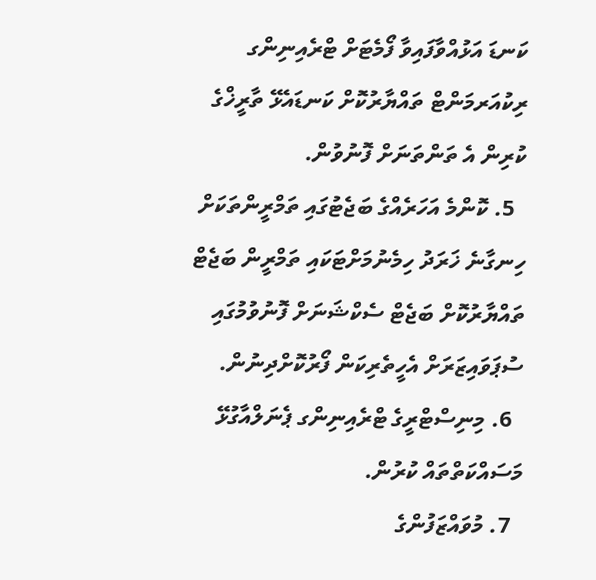ކަނޑަ އަޅުއްވާފައިވާ ފޯމެޓަށް ޓްރެއިނިންގ ރިކުއަރމަންޓް ތައްޔާރުކޮށް ކަނޑައެޅޭ ތާރީޚްގެ ކުރިން އެ ތަންތަނަށް ފޮނުވުން.
  5. ކޮންމެ އަހަރެއްގެ ބަޖެޓުގައި ތަމްރީންތަކަށް ހިނގާނެ ޚަރަދު ހިމެނުމަށްޓަކައި ތަމްރީން ބަޖެޓް ތައްޔާރުކޮށް ބަޖެޓް ސެކްޝަނަށް ފޮނުވުމުގައި ސުޕަވައިޒަރަށް އެހީތެރިކަން ފޯރުކޮށްދިނުން.
  6. މިނިސްޓްރީގެ ޓްރެއިނިންގ ޕެނަލްއާގުޅޭ މަސައްކަތްތައް ކުރުން.
  7. މުވައްޒަފުންގެ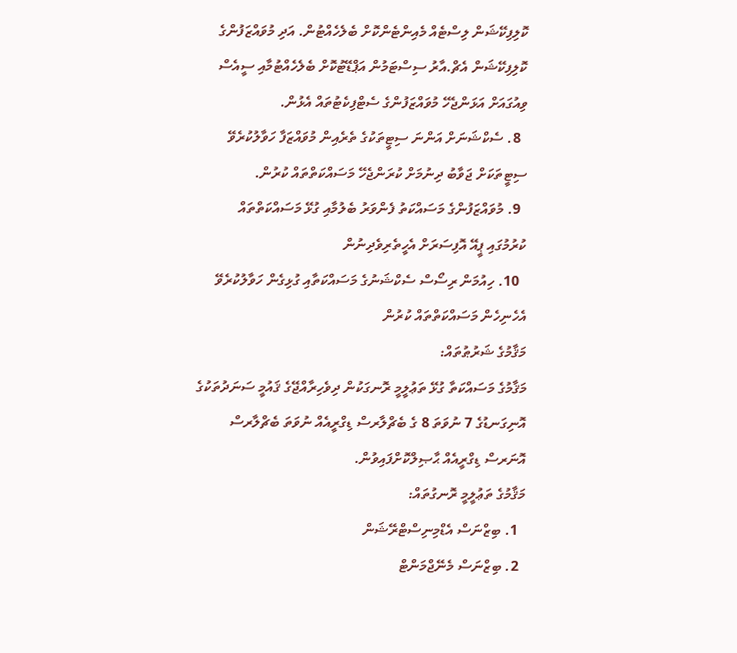ކޮލިފިކޭޝަން ލިސްޓެއް މެއިންޓެންކޮށް ބެލެހެއްޓުން. އަދި މުވައްޒަފުންގެ ކޮލިފިކޭޝަން އެޗް.އާރު ސިސްޓަމުން އަޕްޑޭޓުކޮށް ބެލެހެއްޓުމާއި ސީއެސް ވިއުގައަށް އަޅަންޖެހޭ މުވައްޒަފުންގެ ސެޓްފިކެޓުތައް އެޅުން.
  8. ސެކްޝަނަށް އަންނަ ސިޓީތަކުގެ ތެރެއިން މުވައްޒަފާ ހަވާލުކުރެވޭ ސިޓީތަކަށް ޖަވާބު ދިނުމަށް ކުރަންޖެހޭ މަސައްކަތްތައް ކުރުން.
  9. މުވައްޒަފުންގެ މަސައްކަތު ފެންވަރު ބެލުމާއި ގުޅޭ މަސައްކަތްތައް ކުރުމުގައި ޕީއޭ އޮފިސަރަށް އެހީތެރިވެދިނުން
  10. ހިއުމަން ރިސޯސް ސެކްޝަނުގެ މަސައްކަތާއި ގުޅިގެން ހަވާލުކުރެވޭ އެހެނިހެން މަސައްކަތްތައް ކުރުން
މަޤާމުގެ ޝަރުޠުތައް:
މަޤާމުގެ މަސައްކަތާ ގުޅޭ ތަޢުލީމީ ރޮނގަކުން ދިވެހިރާއްޖޭގެ ޤައުމީ ސަނަދުތަކުގެ އޮނިގަނޑުގެ 7 ނުވަތަ 8 ގެ ބެޗްލާރސް ޑިގްރީއެއް ނުވަތަ ބެޗްލާރސް އޮނަރސް ޑިގްރީއެއް ޙާޞިލްކޮށްފައިވުން.
މަޤާމުގެ ތަޢުލީމީ ރޮނގުތައް:
  1. ބިޒްނަސް އެޑްމިނިސްޓްރޭޝަން
  2. ބިޒްނަސް މެނޭޖްމަންޓް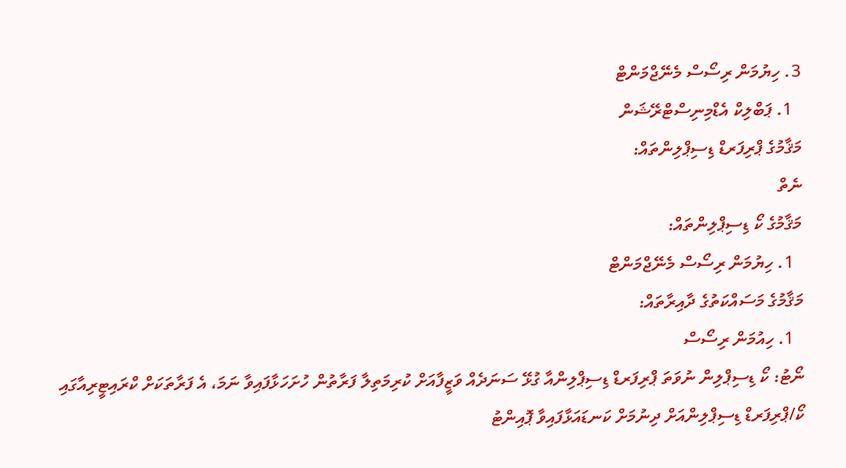3. ހިޔުމަން ރިސޯސް މެނޭޖްމަންޓް
  1. ޕަބްލިކް އެޑްމިނިސްޓްރޭޝަން
މަޤާމުގެ ޕްރިފަރޑް ޑިސިޕްލިންތައް:
ނެތް
މަޤާމުގެ ކޯ ޑިސިޕްލިންތައް:
  1. ހިޔުމަން ރިސޯސް މެނޭޖްމަންޓް
މަޤާމުގެ މަސައްކަތުގެ ދާއިރާތައް:
  1. ހިއުމަން ރިސޯސް
ނޯޓު: ކޯ ޑިސިޕްލިން ނުވަތަ ޕްރިފަރޑް ޑިސިޕްލިންއާ ގުޅޭ ސަނަދެއް ވަޒީފާއަށް ކުރިމަތިލާ ފަރާތުން ހުށަހަޅާފައިވާ ނަމަ، އެ ފަރާތަކަށް ކްރައިޓީރިއާގައި ކޯ/ޕްރިފަރޑް ޑިސިޕްލިންއަށް ދިނުމަށް ކަނޑައަޅާފައިވާ ޕޮއިންޓު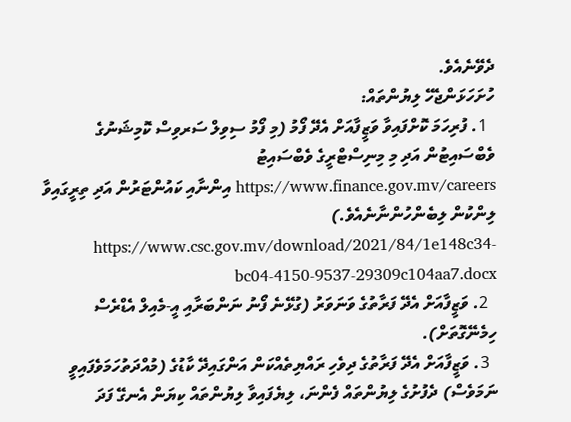ދެވޭނެއެވެ.
ހުށަހަޅަންޖެހޭ ލިޔުންތައް:
  1. ފުރިހަމަ ކޮށްފައިވާ ވަޒީފާއަށް އެދޭ ފޯމު (މި ފޯމު ސިވިލް ސަރވިސް ކޮމިޝަނުގެ ވެބްސައިޓުން އަދި މި މިނިސްޓްރީގެ ވެބްސައިޓު https://www.finance.gov.mv/careers އިންނާއި ކައުންޓަރުން އަދި ތިރީގައިވާ ލިންކުން ލިބެންހުންނާނެއެވެ.)  https://www.csc.gov.mv/download/2021/84/1e148c34-bc04-4150-9537-29309c104aa7.docx
  2. ވަޒީފާއަށް އެދޭ ފަރާތުގެ ވަނަވަރު (ގުޅޭނެ ފޯނު ނަންބަރާއި އީ-މެއިލް އެޑްރެސް ހިމެނޭގޮތަށް).
  3. ވަޒީފާއަށް އެދޭ ފަރާތުގެ ދިވެހި ރައްޔިތެއްކަން އަންގައިދޭ ކާޑުގެ (މުއްދަތުހަމަވެފައިވީ ނަމަވެސް) ދެފުށުގެ ލިޔުންތައް ފެންނަ، ލިޔެފައިވާ ލިޔުންތައް ކިޔަން އެނގޭ ފަދަ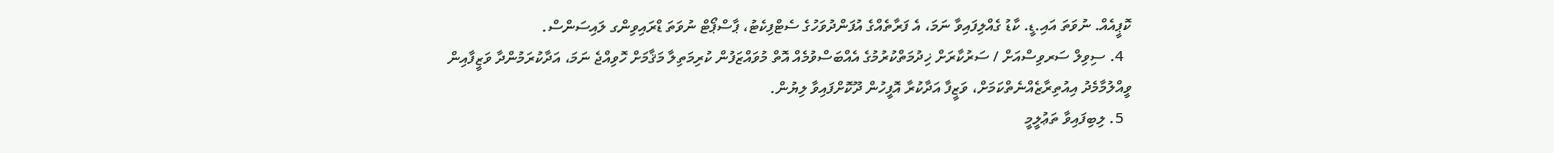ކޮޕީއެއް. ނުވަތަ އައި.ޑީ. ކާޑު ގެއްލިފައިވާ ނަމަ، އެ ފަރާތެއްގެ އުފަންދުވަހުގެ ސެޓްފިކެޓު، ޕާސްޕޯޓް ނުވަތަ ޑްރައިވިންގ ލައިސަންސް.
  4. ސިވިލް ސަރވިސްއަށް / ސަރުކާރަށް ޚިދުމަތްކުރުމުގެ އެއްބަސްވުމެއް އޮތް މުވައްޒަފުން ކުރިމަތިލާ މަޤާމަށް ހޮވިއްޖެ ނަމަ، އަދާކުރަމުންދާ ވަޒީފާއިން ވީއްލުމާމެދު އިއުތިރާޒެއްނެތްކަމަށް، ވަޒީފާ އަދާކުރާ އޮފީހުން ދޫކޮށްފައިވާ ލިޔުން.
  5. ލިބިފައިވާ ތަޢުލީމީ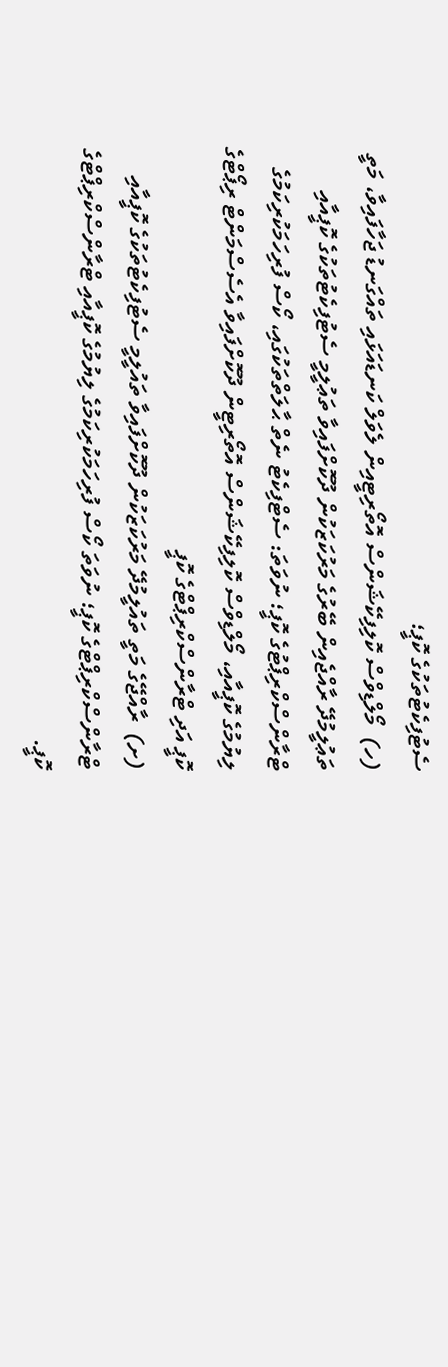ސެޓުފިކެޓުތަކުގެ ކޮޕީ؛
(ހ)  މޯލްޑިވްސް ކޮލިފިކޭޝަންސް އޮތޯރިޓީއިން ލެވަލް ކަނޑައަޅައި ތައްގަނޑު ޖަހާފައިވާ، މަތީ ތަޢުލީމުދޭ ރާއްޖެއިން ބޭރުގެ މަރުކަޒަކުން ދޫކޮށްފައިވާ ތަޢުލީމީ ސެޓުފިކެޓުތަކުގެ ކޮޕީއާއި ޓްރާންސްކްރިޕްޓުގެ ކޮޕީ؛ ނުވަތަ: ސެޓްފިކެޓު ނެތް ޙާލަތްތަކުގައި، ކޯސް ފުރިހަމަކުރިކަމުގެ ލިޔުމުގެ ކޮޕީއާއި، މޯލްޑިވްސް ކޮލިފިކޭޝަންސް އޮތޯރިޓީން ދޫކޮށްފައިވާ އެސެސްމަންޓް ރިޕޯޓްގެ ކޮޕީ އަދި ޓްރާންސްކްރިޕްޓްގެ ކޮޕީ
(ށ)  ރާއްޖޭގެ މަތީ ތައުލީމުދޭ މަރުކަޒަކުން ދޫކޮށްފައިވާ ތައުލީމީ ސެޓުފިކެޓުތަކުގެ ކޮޕީއާއި ޓްރާންސްކްރިޕްޓްގެ ކޮޕީ؛ ނުވަތަ ކޯސް ފުރިހަމަކުރިކަމުގެ ލިޔުމުގެ ކޮޕީއާއި ޓްރާންސްކްރިޕްޓްގެ ކޮޕީ.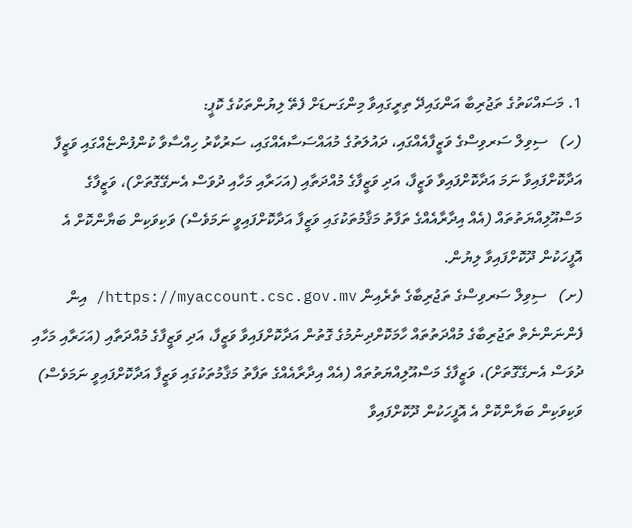1. މަސައްކަތުގެ ތަޖުރިބާ އަންގައިދޭ ތިރީގައިވާ މިންގަނޑަށް ފެތޭ ލިޔުންތަކުގެ ކޮޕީ:
(ހ)   ސިވިލް ސަރވިސްގެ ވަޒީފާއެއްގައި، ދައުލަތުގެ މުއައްސަސާއެއްގައި، ސަރުކާރު ހިއްސާވާ ކުންފުންޏެއްގައި ވަޒީފާ އަދާކޮށްފައިވާ ނަމަ އަދާކޮށްފައިވާ ވަޒީފާ، އަދި ވަޒީފާގެ މުއްދަތާއި (އަހަރާއި މަހާއި ދުވަސް އެނގޭގޮތަށް)، ވަޒީފާގެ މަސްއޫލިއްޔަތުތައް (އެއް އިދާރާއެއްގެ ތަފާތު މަޤާމުތަކުގައި ވަޒީފާ އަދާކޮށްފައިވީ ނަމަވެސް) ވަކިވަކިން ބަޔާންކޮށް އެ އޮފީހަކުން ދޫކޮށްފައިވާ ލިޔުން.
(ށ)   ސިވިލް ސަރވިސްގެ ތަޖުރިބާގެ ތެރެއިން https://myaccount.csc.gov.mv/ އިން ފެންނަންނެތް ތަޖުރިބާގެ މުއްދަތުތައް ހާމަކޮށްދިނުމުގެ ގޮތުން އަދާކޮށްފައިވާ ވަޒީފާ، އަދި ވަޒީފާގެ މުއްދަތާއި (އަހަރާއި މަހާއި ދުވަސް އެނގޭގޮތަށް)، ވަޒީފާގެ މަސްއޫލިއްޔަތުތައް (އެއް އިދާރާއެއްގެ ތަފާތު މަޤާމުތަކުގައި ވަޒީފާ އަދާކޮށްފައިވީ ނަމަވެސް) ވަކިވަކިން ބަޔާންކޮށް އެ އޮފީހަކުން ދޫކޮށްފައިވާ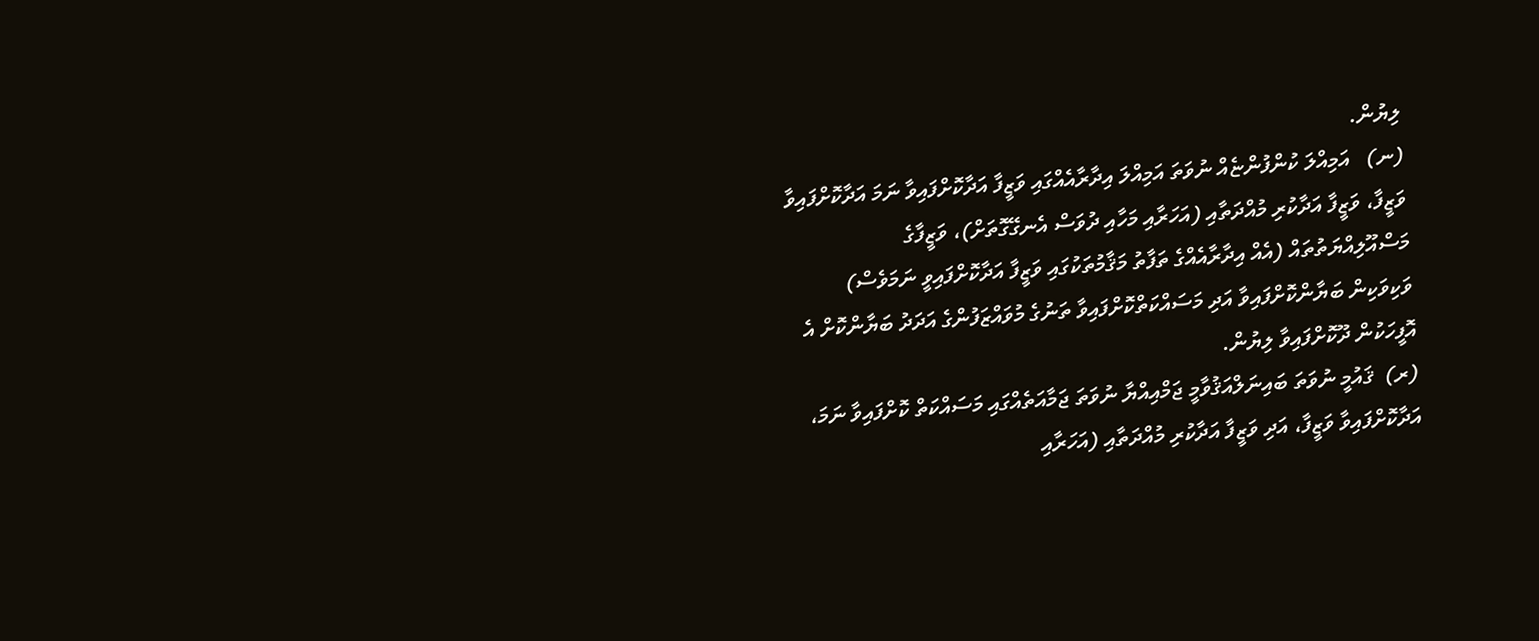ލިޔުން.
(ނ)   އަމިއްލަ ކުންފުންޏެއް ނުވަތަ އަމިއްލަ އިދާރާއެއްގައި ވަޒީފާ އަދާކޮށްފައިވާ ނަމަ އަދާކޮށްފައިވާ ވަޒީފާ، ވަޒީފާ އަދާކުރި މުއްދަތާއި (އަހަރާއި މަހާއި ދުވަސް އެނގޭގޮތަށް)، ވަޒީފާގެ މަސްއޫލިއްޔަތުތައް (އެއް އިދާރާއެއްގެ ތަފާތު މަޤާމުތަކުގައި ވަޒީފާ އަދާކޮށްފައިވީ ނަމަވެސް) ވަކިވަކިން ބަޔާންކޮށްފައިވާ އަދި މަސައްކަތްކޮށްފައިވާ ތަނުގެ މުވައްޒަފުންގެ އަދަދު ބަޔާންކޮށް އެ އޮފީހަކުން ދޫކޮށްފައިވާ ލިޔުން.
(ރ)  ޤައުމީ ނުވަތަ ބައިނަލްއަޤުވާމީ ޖަމްއިއްޔާ ނުވަތަ ޖަމާއަތެއްގައި މަސައްކަތް ކޮށްފައިވާ ނަމަ، އަދާކޮށްފައިވާ ވަޒީފާ، އަދި ވަޒީފާ އަދާކުރި މުއްދަތާއި (އަހަރާއި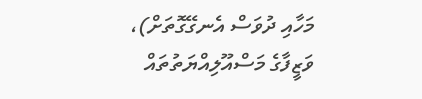މަހާއި ދުވަސް އެނގޭގޮތަށް)، ވަޒީފާގެ މަސްއޫލިއްޔަތުތައް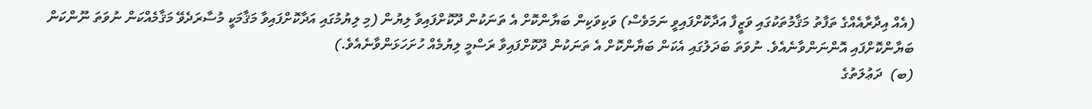(އެއް އިދާރާއެއްގެ ތަފާތު މަޤާމުތަކުގައި ވަޒީފާ އަދާކޮށްފައިވީ ނަމަވެސް) ވަކިވަކިން ބަޔާންކޮށް އެ ތަނަކުން ދޫކޮށްފައިވާ ލިޔުން (މި ލިޔުމުގައި އަދާކޮށްފައިވާ މަޤާމަކީ މުސާރަދެވޭ މަޤާމެއްކަން ނުވަތަ ނޫންކަން ބަޔާންކޮށްފައި އޮންނަންވާނެއެވެ. ނުވަތަ ބަދަލުގައި އެކަން ބަޔާންކޮށް އެ ތަނަކުން ދޫކޮށްފައިވާ ރަސްމީ ލިޔުމެއް ހުށަހަޅަންވާނެއެވެ.)
(ބ)  ދަޢުލަތުގެ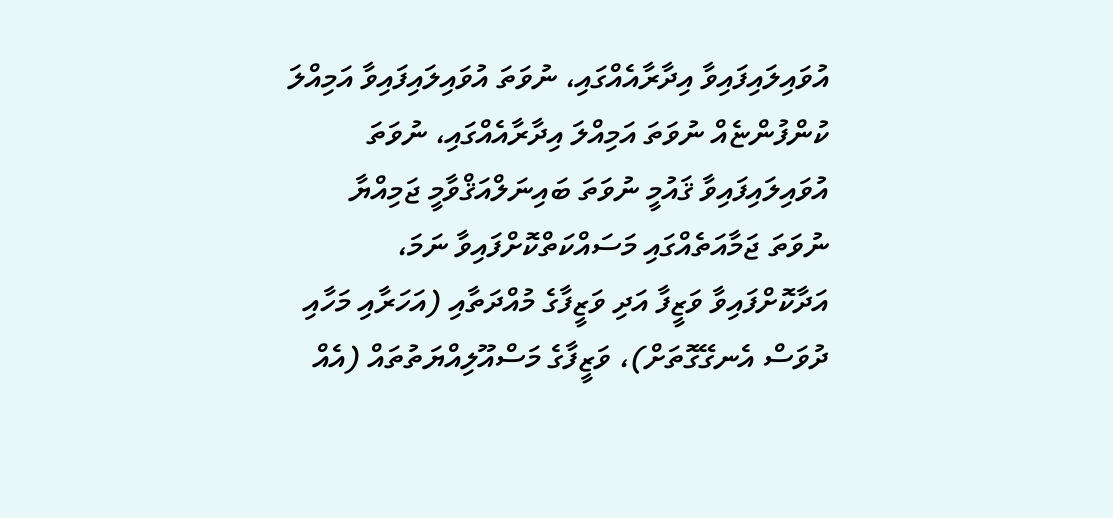އުވައިލައިފައިވާ އިދާރާއެއްގައި، ނުވަތަ އުވައިލައިފައިވާ އަމިއްލަ ކުންފުންޏެއް ނުވަތަ އަމިއްލަ އިދާރާއެއްގައި، ނުވަތަ އުވައިލައިފައިވާ ޤައުމީ ނުވަތަ ބައިނަލްއަޤްވާމީ ޖަމިއްޔާ ނުވަތަ ޖަމާއަތެއްގައި މަސައްކަތްކޮށްފައިވާ ނަމަ، އަދާކޮށްފައިވާ ވަޒީފާ އަދި ވަޒީފާގެ މުއްދަތާއި (އަހަރާއި މަހާއި ދުވަސް އެނގޭގޮތަށް)، ވަޒީފާގެ މަސްއޫލިއްޔަތުތައް (އެއް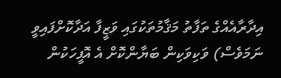އިދާރާއެއްގެ ތަފާތު މަޤާމުތަކުގައި ވަޒީފާ އަދާކޮށްފައިވީ ނަމަވެސް) ވަކިވަކިން ބަޔާންކޮށް އެ އޮފީހަކުން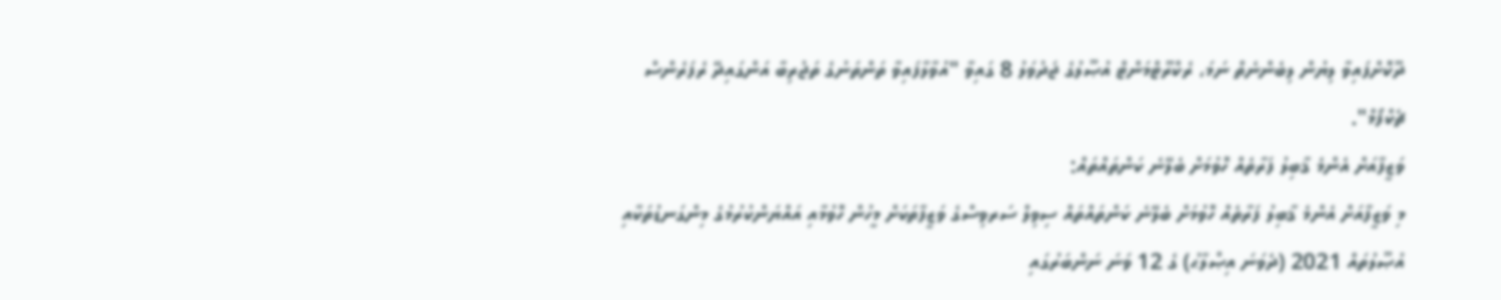ދޫކޮށްފައިވާ ލިޔުން ލިބެންނެތް ނަމަ، ރެކްރޫޓްމަންޓް އުޞޫލުގެ ޖަދުވަލު 8 ގައިވާ "އުވާލާފައިވާ ތަންތަނުގެ ތަޖުރިބާ އަންގައިދޭ ރެފަރެންސް ޗެކްފޯމް".
ވަޒީފާއަށް އެންމެ ޤާބިލު ފަރާތެއް ހޮވުމަށް ބެލޭނެ ކަންތައްތައް:
މި ވަޒީފާއަށް އެންމެ ޤާބިލު ފަރާތެއް ހޮވުމަށް ބެލޭނެ ކަންތައްތައް ސިވިލް ސަރވިސްގެ ވަޒީފާތަކަށް މީހުން ހޮވުމާއި އައްޔަންކުރުމުގެ މިންގަނޑުތަކާއި އުޞޫލުތައް 2021 (ދެވަނަ އިޞްލާޙު) ގެ 12 ވަނަ ނަންބަރުގައި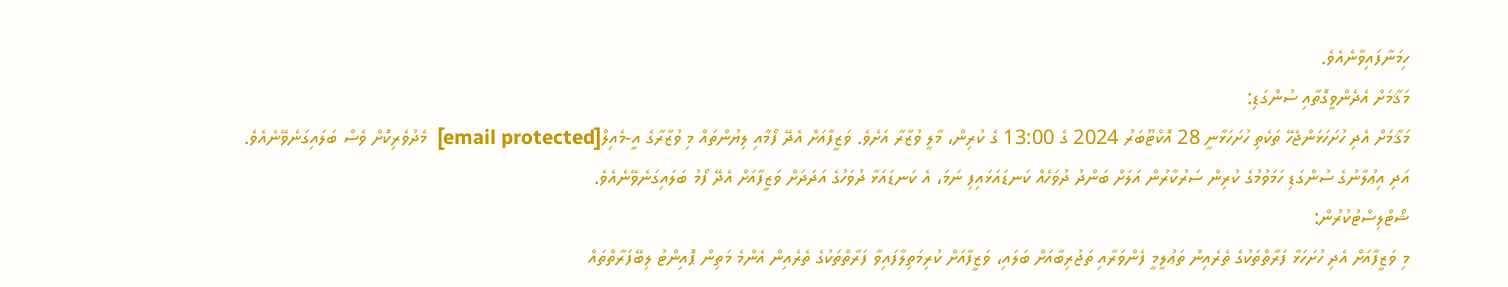ހިމަނާފައިވާނެއެވެ.
މަޤާމަށް އެދެންވީގޮތާއި ސުންގަޑި:
މަޤާމަށް އެދި ހުށަހަޅަންޖެހޭ ތަކެތި ހުށަހަޅާނީ 28 އޮކްޓޫބަރު 2024 ގެ 13:00 ގެ ކުރިން، މާލީ ވުޒާރާ އަށެވެ. ވަޒީފާއަށް އެދޭ ފޯމާއި ލިޔުންތައް މި ވުޒާރާގެ އީ-މެއިލް[email protected]  މެދުވެރިކޮށް ވެސް ބަލައިގަނެވޭނެއެވެ.
އަދި އިޢުލާނުގެ ސުންގަޑި ހަމަވުމުގެ ކުރިން ސަރުކާރުން އަލަށް ބަންދު ދުވަހެއް ކަނޑައަޅައިފި ނަމަ، އެ ކަނޑައަޅާ ދުވަހުގެ އަދަދަށް ވަޒީފާއަށް އެދޭ ފޯމު ބަލައިގަނެވޭނެއެވެ.
ޝޯޓްލިސްޓުކުރުން:
މި ވަޒީފާއަށް އެދި ހުށަހަޅާ ފަރާތްތަކުގެ ތެރެއިން ތަޢުލީމީ ފެންވަރާއި ތަޖުރިބާއަށް ބަލައި، ވަޒީފާއަށް ކުރިމަތިލާފައިވާ ފަރާތްތަކުގެ ތެރެއިން އެންމެ މަތިން ޕޮއިންޓު ލިބޭފަރާތްތައް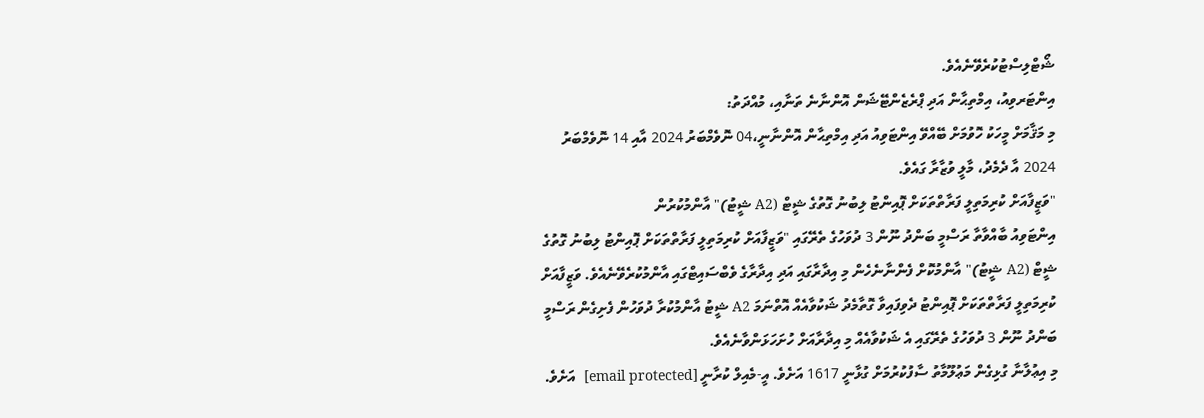ޝޯޓްލިސްޓުކުރެވޭނެއެވެ.
އިންޓަރވިއު، އިމްތިޙާން އަދި ޕްރެޒެންޓޭޝަން އޮންނާނެ ތަނާއި، މުއްދަތު:
މި މަޤާމަށް މީހަކު ހޮވުމަށް ބޭއްވޭ އިންޓަވިއު އަދި އިމްތިޙާން އޮންނާނީ،04 ނޮވެމްބަރު 2024 އާއި 14 ނޮވެމްބަރު 2024 އާ ދެމެދު، މާލީ ވުޒާރާ ގައެވެ.
"ވަޒީފާއަށް ކުރިމަތިލީ ފަރާތްތަކަށް ޕޮއިންޓު ލިބުނު ގޮތުގެ ޝީޓް (A2 ޝީޓު)" އާންމުކުރުން
އިންޓަވިއު ބާއްވާތާ ރަސްމީ ބަންދު ނޫން 3 ދުވަހުގެ ތެރޭގައި "ވަޒީފާއަށް ކުރިމަތިލީ ފަރާތްތަކަށް ޕޮއިންޓު ލިބުނު ގޮތުގެ ޝީޓް (A2 ޝީޓު)" އާންމުކޮށް ފެންނާނެހެން މި އިދާރާގައި އަދި އިދާރާގެ ވެބްސައިޓްގައި އާންމުކުރެވޭނެއެވެ. ވަޒީފާއަށް ކުރިމަތިލީ ފަރާތްތަކަށް ޕޮއިންޓު ދެވިފައިވާ ގޮތާމެދު ޝަކުވާއެއް އޮތްނަމަ A2 ޝީޓު އާންމުކުރާ ދުވަހުން ފެށިގެން ރަސްމީ ބަންދު ނޫން 3 ދުވަހުގެ ތެރޭގައި އެ ޝަކުވާއެއް މި އިދާރާއަށް ހުށަހަޅަންވާނެއެވެ.
މި އިޢުލާނާ ގުޅިގެން މަޢުލޫމާތު ސާފުކުރުމަށް ގުޅާނީ 1617 އަށެވެ. އީ-މެއިލް ކުރާނީ [email protected]  އަށެވެ.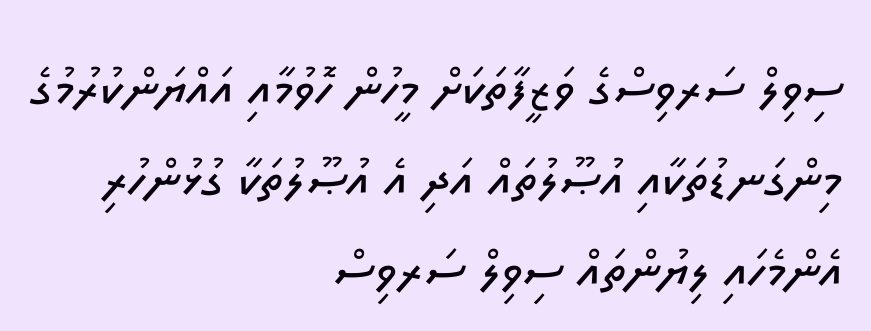ސިވިލް ސަރވިސްގެ ވަޒީފާތަކަށް މީހުން ހޮވުމާއި އައްޔަންކުރުމުގެ މިންގަނޑުތަކާއި އުޞޫލުތައް އަދި އެ އުޞޫލުތަކާ ގުޅުންހުރި އެންމެހައި ލިޔުންތައް ސިވިލް ސަރވިސް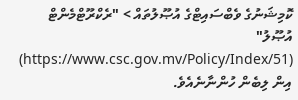ކޮމިޝަނުގެ ވެބްސައިޓްގެ އުޞޫލުތައް > "ރެކްރޫޓްމެންޓް އުޞޫލު" (https://www.csc.gov.mv/Policy/Index/51) އިން ލިބެން ހުންނާނެއެވެ.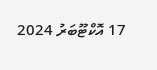17 އޮކްޓޫބަރު 2024